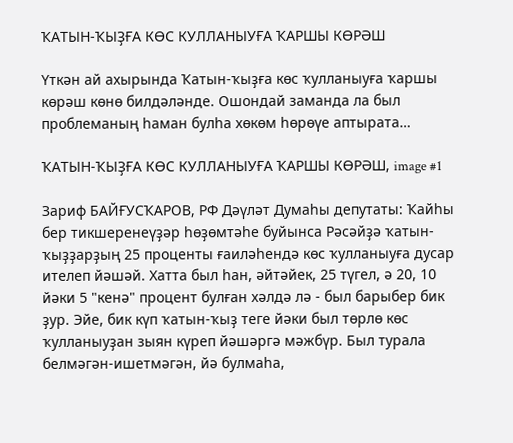ҠАТЫН-ҠЫҘҒА КӨС КУЛЛАНЫУҒА ҠАРШЫ КӨРӘШ

Үткән ай ахырында Ҡатын-ҡыҙға көс ҡулланыуға ҡаршы көрәш көнө билдәләнде. Ошондай заманда ла был проблеманың һаман булһа хөкөм һөрөүе аптырата…

ҠАТЫН-ҠЫҘҒА КӨС КУЛЛАНЫУҒА ҠАРШЫ КӨРӘШ, image #1

Зариф БАЙҒУСҠАРОВ, РФ Дәүләт Думаһы депутаты: Ҡайһы бер тикшеренеүҙәр һөҙөмтәһе буйынса Рәсәйҙә ҡатын-ҡыҙҙарҙың 25 проценты ғаиләһендә көс ҡулланыуға дусар ителеп йәшәй. Хатта был һан, әйтәйек, 25 түгел, ә 20, 10 йәки 5 "кенә" процент булған хәлдә лә - был барыбер бик ҙур. Эйе, бик күп ҡатын-ҡыҙ теге йәки был төрлө көс ҡулланыуҙан зыян күреп йәшәргә мәжбүр. Был турала белмәгән-ишетмәгән, йә булмаһа,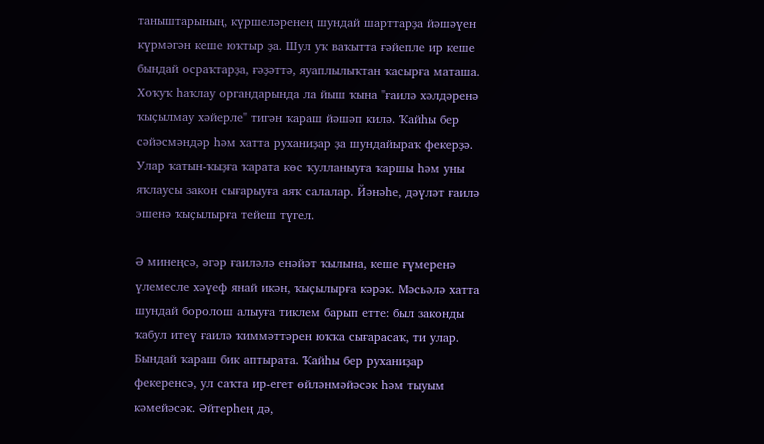таныштарының, күршеләренең шундай шарттарҙа йәшәүен күрмәгән кеше юҡтыр ҙа. Шул уҡ ваҡытта ғәйепле ир кеше бындай осраҡтарҙа, ғәҙәттә, яуаплылыҡтан ҡасырға маташа. Хоҡуҡ һаҡлау органдарында ла йыш ҡына "ғаилә хәлдәренә ҡыҫылмау хәйерле" тигән ҡараш йәшәп килә. Ҡайһы бер сәйәсмәндәр һәм хатта руханиҙар ҙа шундайыраҡ фекерҙә. Улар ҡатын-ҡыҙға ҡарата көс ҡулланыуға ҡаршы һәм уны яҡлаусы закон сығарыуға аяҡ салалар. Йәнәһе, дәүләт ғаилә эшенә ҡыҫылырға тейеш түгел.

Ә минеңсә, әгәр ғаиләлә енәйәт ҡылына, кеше ғүмеренә үлемесле хәүеф янай икән, ҡыҫылырға кәрәк. Мәсьәлә хатта шундай боролош алыуға тиклем барып етте: был законды ҡабул итеү ғаилә ҡиммәттәрен юҡҡа сығарасаҡ, ти улар. Бындай ҡараш бик аптырата. Ҡайһы бер руханиҙар фекеренсә, ул саҡта ир-егет өйләнмәйәсәк һәм тыуым кәмейәсәк. Әйтерһең дә,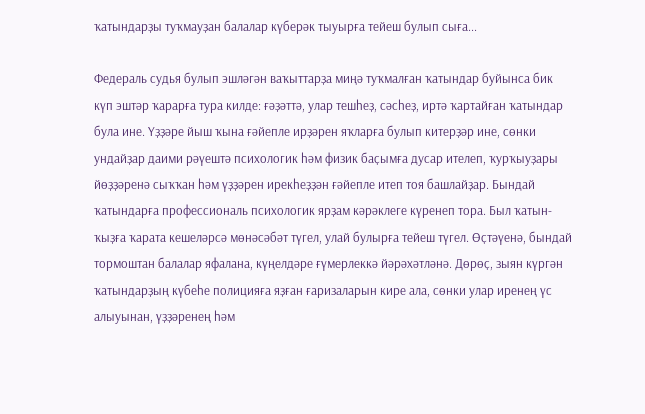ҡатындарҙы туҡмауҙан балалар күберәк тыуырға тейеш булып сыға...

Федераль судья булып эшләгән ваҡыттарҙа миңә туҡмалған ҡатындар буйынса бик күп эштәр ҡарарға тура килде: ғәҙәттә, улар тешһеҙ, сәсһеҙ, иртә ҡартайған ҡатындар була ине. Үҙҙәре йыш ҡына ғәйепле ирҙәрен яҡларға булып китерҙәр ине, сөнки ундайҙар даими рәүештә психологик һәм физик баҫымға дусар ителеп, ҡурҡыуҙары йөҙҙәренә сыҡҡан һәм үҙҙәрен ирекһеҙҙән ғәйепле итеп тоя башлайҙар. Бындай ҡатындарға профессиональ психологик ярҙам кәрәклеге күренеп тора. Был ҡатын-ҡыҙға ҡарата кешеләрсә мөнәсәбәт түгел, улай булырға тейеш түгел. Өҫтәүенә, бындай тормоштан балалар яфалана, күңелдәре ғүмерлеккә йәрәхәтләнә. Дөрөҫ, зыян күргән ҡатындарҙың күбеһе полицияға яҙған ғаризаларын кире ала, сөнки улар иренең үс алыуынан, үҙҙәренең һәм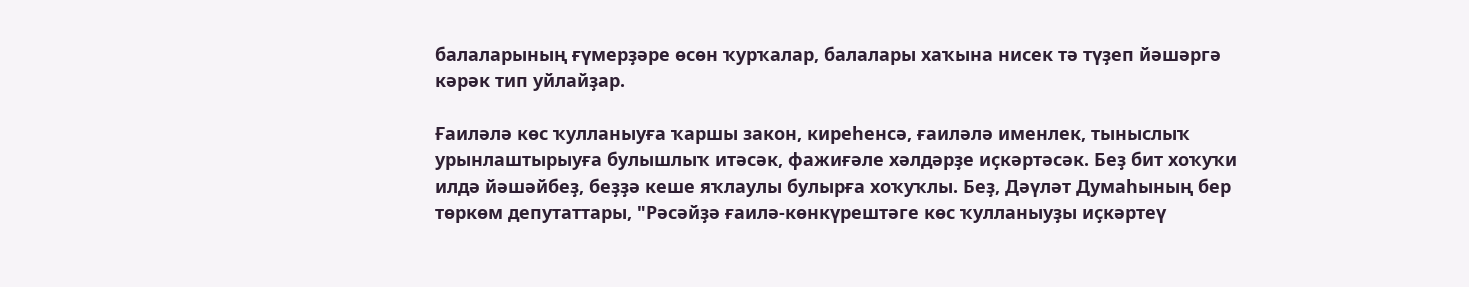балаларының ғүмерҙәре өсөн ҡурҡалар, балалары хаҡына нисек тә түҙеп йәшәргә кәрәк тип уйлайҙар.

Ғаиләлә көс ҡулланыуға ҡаршы закон, киреһенсә, ғаиләлә именлек, тыныслыҡ урынлаштырыуға булышлыҡ итәсәк, фажиғәле хәлдәрҙе иҫкәртәсәк. Беҙ бит хоҡуҡи илдә йәшәйбеҙ, беҙҙә кеше яҡлаулы булырға хоҡуҡлы. Беҙ, Дәүләт Думаһының бер төркөм депутаттары, "Рәсәйҙә ғаилә-көнкүрештәге көс ҡулланыуҙы иҫкәртеү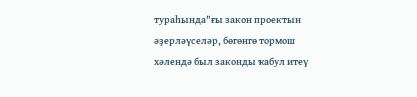тураһында"ғы закон проектын әҙерләүселәр, бөгөнгө тормош хәлендә был законды ҡабул итеү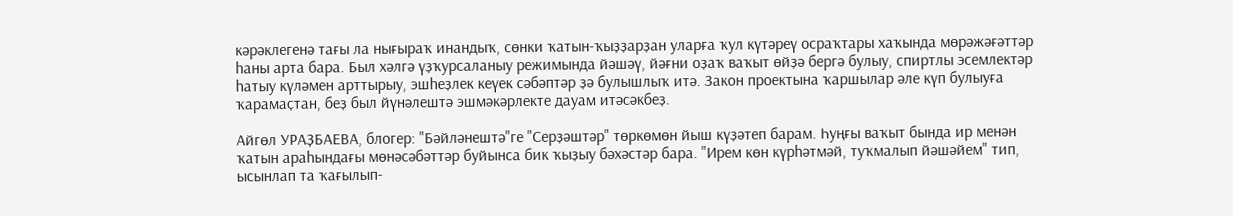кәрәклегенә тағы ла нығыраҡ инандыҡ, сөнки ҡатын-ҡыҙҙарҙан уларға ҡул күтәреү осраҡтары хаҡында мөрәжәғәттәр һаны арта бара. Был хәлгә үҙҡурсаланыу режимында йәшәү, йәғни оҙаҡ ваҡыт өйҙә бергә булыу, спиртлы эсемлектәр һатыу күләмен арттырыу, эшһеҙлек кеүек сәбәптәр ҙә булышлыҡ итә. Закон проектына ҡаршылар әле күп булыуға ҡарамаҫтан, беҙ был йүнәлештә эшмәкәрлекте дауам итәсәкбеҙ.

Айгөл УРАҘБАЕВА, блогер: "Бәйләнештә"ге "Серҙәштәр" төркөмөн йыш күҙәтеп барам. Һуңғы ваҡыт бында ир менән ҡатын араһындағы мөнәсәбәттәр буйынса бик ҡыҙыу бәхәстәр бара. "Ирем көн күрһәтмәй, туҡмалып йәшәйем" тип, ысынлап та ҡағылып-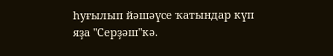һуғылып йәшәүсе ҡатындар күп яҙа "Серҙәш"кә.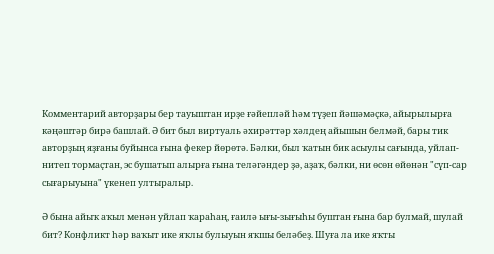Комментарий авторҙары бер тауыштан ирҙе ғәйепләй һәм түҙеп йәшәмәҫкә, айырылырға кәңәштәр бирә башлай. Ә бит был виртуаль әхирәттәр хәлдең айышын белмәй, бары тик авторҙың яҙғаны буйынса ғына фекер йөрөтә. Бәлки, был ҡатын бик асыулы сағында, уйлап-нитеп тормаҫтан, эс бушатып алырға ғына теләгәндер ҙә, аҙаҡ, бәлки, ни өсөн өйөнән "сүп-сар сығарыуына" үкенеп ултыралыр.

Ә бына айыҡ аҡыл менән уйлап ҡараһаң, ғаилә ығы-зығыһы буштан ғына бар булмай, шулай бит? Конфликт һәр ваҡыт ике яҡлы булыуын яҡшы беләбеҙ. Шуға ла ике яҡты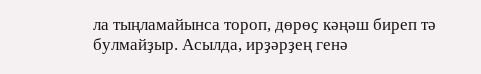ла тыңламайынса тороп, дөрөҫ кәңәш биреп тә булмайҙыр. Асылда, ирҙәрҙең генә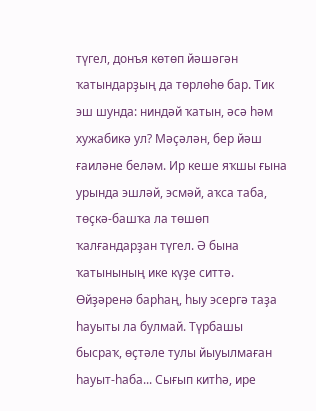түгел, донъя көтөп йәшәгән ҡатындарҙың да төрлөһө бар. Тик эш шунда: ниндәй ҡатын, әсә һәм хужабикә ул? Мәҫәлән, бер йәш ғаиләне беләм. Ир кеше яҡшы ғына урында эшләй, эсмәй, аҡса таба, төҫкә-башҡа ла төшөп ҡалғандарҙан түгел. Ә бына ҡатынының ике күҙе ситтә. Өйҙәренә барһаң, һыу эсергә таҙа һауыты ла булмай. Түрбашы бысраҡ, өҫтәле тулы йыуылмаған һауыт-һаба... Сығып китһә, ире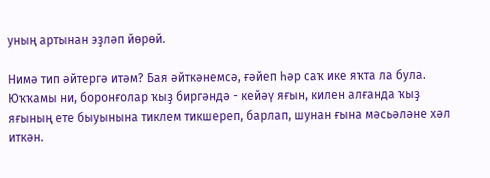уның артынан эҙләп йөрөй.

Нимә тип әйтергә итәм? Бая әйткәнемсә, ғәйеп һәр саҡ ике яҡта ла була. Юҡҡамы ни, боронғолар ҡыҙ биргәндә - кейәү яғын, килен алғанда ҡыҙ яғының ете быуынына тиклем тикшереп, барлап, шунан ғына мәсьәләне хәл иткән.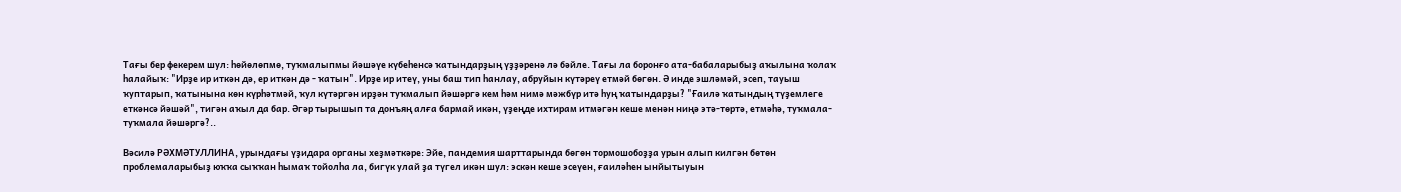Тағы бер фекерем шул: һөйөлөпмө, туҡмалыпмы йәшәүе күбеһенсә ҡатындарҙың үҙҙәренә лә бәйле. Тағы ла боронғо ата-бабаларыбыҙ аҡылына ҡолаҡ һалайыҡ: "Ирҙе ир иткән дә, ер иткән дә - ҡатын". Ирҙе ир итеү, уны баш тип һанлау, абруйын күтәреү етмәй бөгөн. Ә инде эшләмәй, эсеп, тауыш ҡуптарып, ҡатынына көн күрһәтмәй, ҡул күтәргән ирҙән туҡмалып йәшәргә кем һәм нимә мәжбүр итә һуң ҡатындарҙы? "Ғаилә ҡатындың түҙемлеге еткәнсә йәшәй", тигән аҡыл да бар. Әгәр тырышып та донъяң алға бармай икән, үҙеңде ихтирам итмәгән кеше менән ниңә этә-төртә, етмәһә, туҡмала-туҡмала йәшәргә?..

Вәсилә РӘХМӘТУЛЛИНА, урындағы үҙидара органы хеҙмәткәре: Эйе, пандемия шарттарында бөгөн тормошобоҙҙа урын алып килгән бөтөн проблемаларыбыҙ юҡҡа сыҡҡан һымаҡ тойолһа ла, бигүк улай ҙа түгел икән шул: эскән кеше эсеүен, ғаиләһен ынйытыуын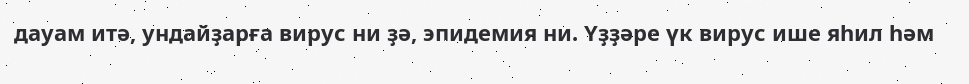дауам итә, ундайҙарға вирус ни ҙә, эпидемия ни. Үҙҙәре үк вирус ише яһил һәм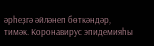әрһеҙгә әйләнеп бөткәндәр, тимәк. Коронавирус эпидемияһы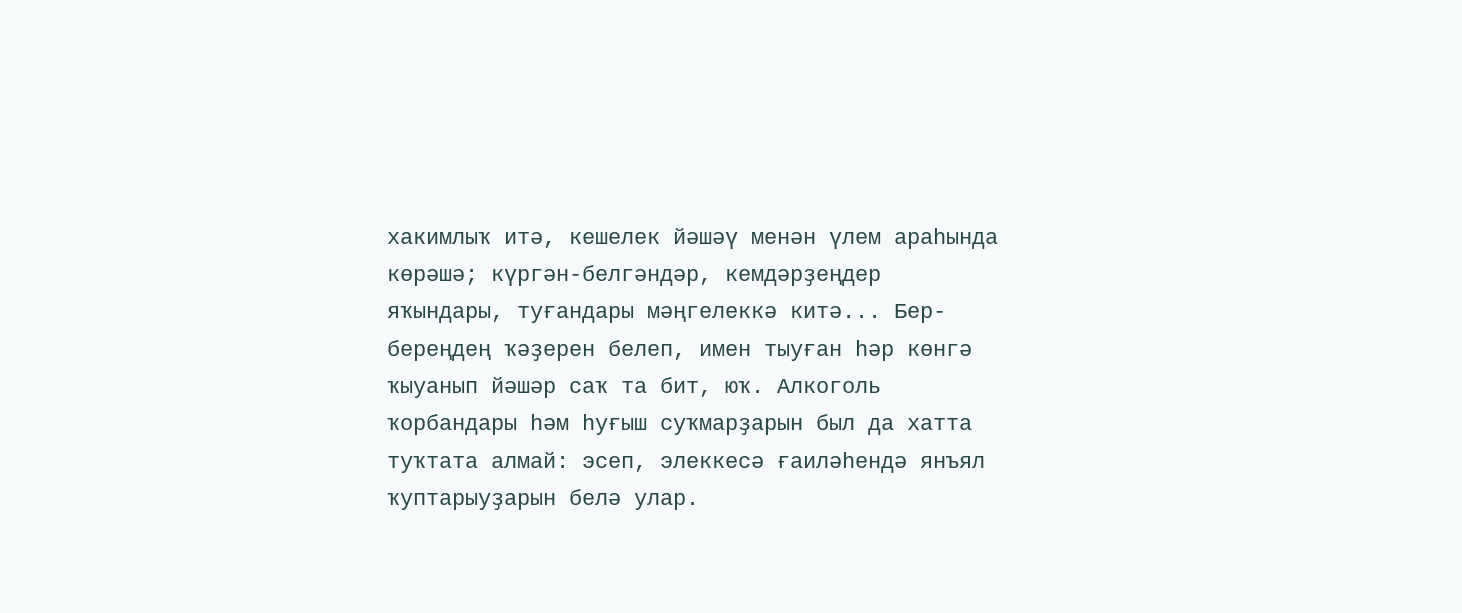хакимлыҡ итә, кешелек йәшәү менән үлем араһында көрәшә; күргән-белгәндәр, кемдәрҙеңдер яҡындары, туғандары мәңгелеккә китә... Бер-береңдең ҡәҙерен белеп, имен тыуған һәр көнгә ҡыуанып йәшәр саҡ та бит, юҡ. Алкоголь ҡорбандары һәм һуғыш суҡмарҙарын был да хатта туҡтата алмай: эсеп, элеккесә ғаиләһендә янъял ҡуптарыуҙарын белә улар.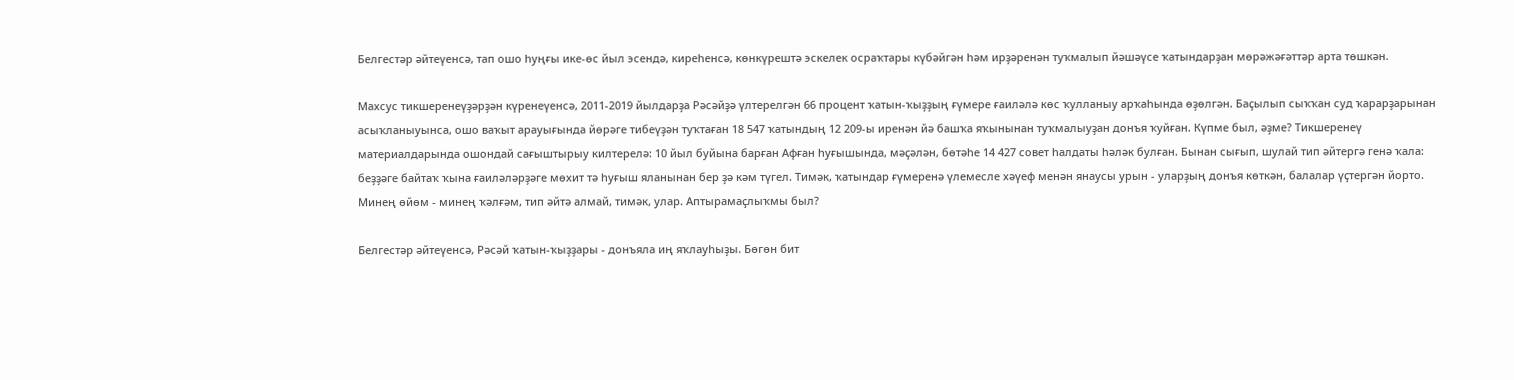Белгестәр әйтеүенсә, тап ошо һуңғы ике-өс йыл эсендә, киреһенсә, көнкүрештә эскелек осраҡтары күбәйгән һәм ирҙәренән туҡмалып йәшәүсе ҡатындарҙан мөрәжәғәттәр арта төшкән.

Махсус тикшеренеүҙәрҙән күренеүенсә, 2011-2019 йылдарҙа Рәсәйҙә үлтерелгән 66 процент ҡатын-ҡыҙҙың ғүмере ғаиләлә көс ҡулланыу арҡаһында өҙөлгән. Баҫылып сыҡҡан суд ҡарарҙарынан асыҡланыуынса, ошо ваҡыт арауығында йөрәге тибеүҙән туҡтаған 18 547 ҡатындың 12 209-ы иренән йә башҡа яҡынынан туҡмалыуҙан донъя ҡуйған. Күпме был, әҙме? Тикшеренеү материалдарында ошондай сағыштырыу килтерелә: 10 йыл буйына барған Афған һуғышында, мәҫәлән, бөтәһе 14 427 совет һалдаты һәләк булған. Бынан сығып, шулай тип әйтергә генә ҡала: беҙҙәге байтаҡ ҡына ғаиләләрҙәге мөхит тә һуғыш яланынан бер ҙә кәм түгел. Тимәк, ҡатындар ғүмеренә үлемесле хәүеф менән янаусы урын - уларҙың донъя көткән, балалар үҫтергән йорто. Минең өйөм - минең ҡәлғәм, тип әйтә алмай, тимәк, улар. Аптырамаҫлыҡмы был?

Белгестәр әйтеүенсә, Рәсәй ҡатын-ҡыҙҙары - донъяла иң яҡлауһыҙы. Бөгөн бит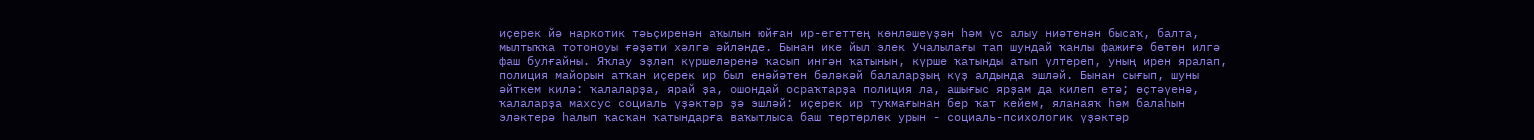иҫерек йә наркотик тәьҫиренән аҡылын юйған ир-егеттең көнләшеүҙән һәм үс алыу ниәтенән бысаҡ, балта, мылтыҡҡа тотоноуы ғәҙәти хәлгә әйләнде. Бынан ике йыл элек Учалылағы тап шундай ҡанлы фажиғә бөтөн илгә фаш булғайны. Яҡлау эҙләп күршеләренә ҡасып ингән ҡатынын, күрше ҡатынды атып үлтереп, уның ирен яралап, полиция майорын атҡан иҫерек ир был енәйәтен бәләкәй балаларҙың күҙ алдында эшләй. Бынан сығып, шуны әйткем килә: ҡалаларҙа, ярай ҙа, ошондай осраҡтарҙа полиция ла, ашығыс ярҙам да килеп етә; өҫтәүенә, ҡалаларҙа махсус социаль үҙәктәр ҙә эшләй: иҫерек ир туҡмағынан бер ҡат кейем, яланаяҡ һәм балаһын эләктерә һалып ҡасҡан ҡатындарға ваҡытлыса баш төртөрлөк урын - социаль-психологик үҙәктәр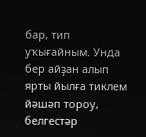бар, тип уҡығайным. Унда бер айҙан алып ярты йылға тиклем йәшәп тороу, белгестәр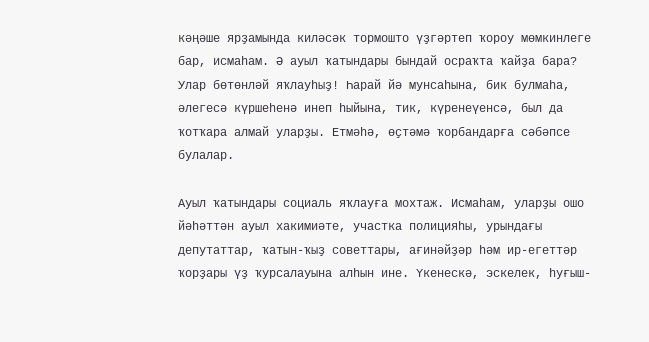кәңәше ярҙамында киләсәк тормошто үҙгәртеп ҡороу мөмкинлеге бар, исмаһам. Ә ауыл ҡатындары бындай осраҡта ҡайҙа бара? Улар бөтөнләй яҡлауһыҙ! Һарай йә мунсаһына, бик булмаһа, әлегесә күршеһенә инеп һыйына, тик, күренеүенсә, был да ҡотҡара алмай уларҙы. Етмәһә, өҫтәмә ҡорбандарға сәбәпсе булалар.

Ауыл ҡатындары социаль яҡлауға мохтаж. Исмаһам, уларҙы ошо йәһәттән ауыл хакимиәте, участка полицияһы, урындағы депутаттар, ҡатын-ҡыҙ советтары, ағинәйҙәр һәм ир-егеттәр ҡорҙары үҙ ҡурсалауына алһын ине. Үкенескә, эскелек, һуғыш-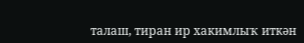талаш, тиран ир хакимлыҡ иткән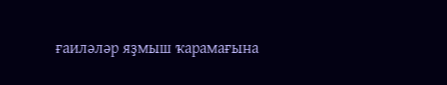ғаиләләр яҙмыш ҡарамағына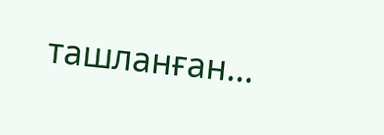ташланған...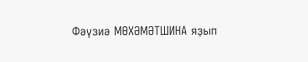Фәүзиә МӨХӘМӘТШИНА яҙып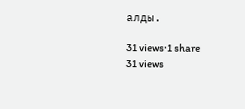алды.

31 views·1 share
31 views